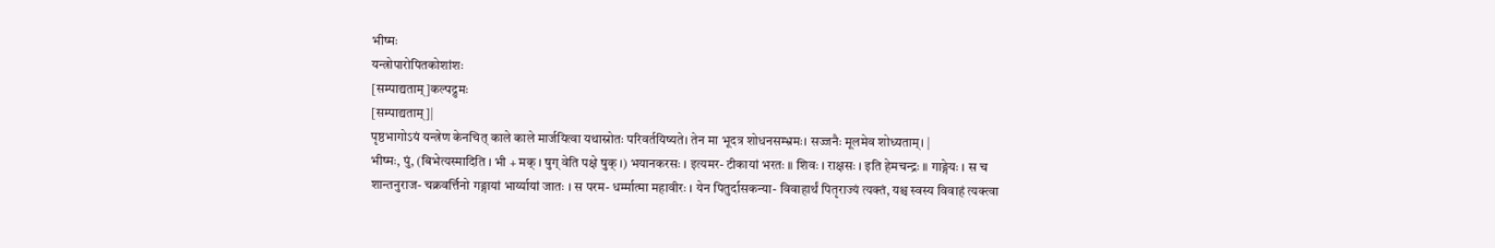भीष्मः
यन्त्रोपारोपितकोशांशः
[सम्पाद्यताम्]कल्पद्रुमः
[सम्पाद्यताम्]|
पृष्ठभागोऽयं यन्त्रेण केनचित् काले काले मार्जयित्वा यथास्रोतः परिवर्तयिष्यते। तेन मा भूदत्र शोधनसम्भ्रमः। सज्जनैः मूलमेव शोध्यताम्। |
भीष्मः, पुं, (बिभेत्यस्मादिति । भी + मक् । षुग् वेति पक्षे षुक् ।) भयानकरसः । इत्यमर- टीकायां भरतः ॥ शिवः । राक्षसः । इति हेमचन्द्रः ॥ गाङ्गेयः । स च शान्तनुराज- चक्रवर्त्तिनो गङ्गायां भार्य्यायां जातः । स परम- धर्म्मात्मा महावीरः । येन पितुर्दासकन्या- विवाहार्थं पितृराज्यं त्यक्तं, यश्च स्वस्य विवाहं त्यक्त्वा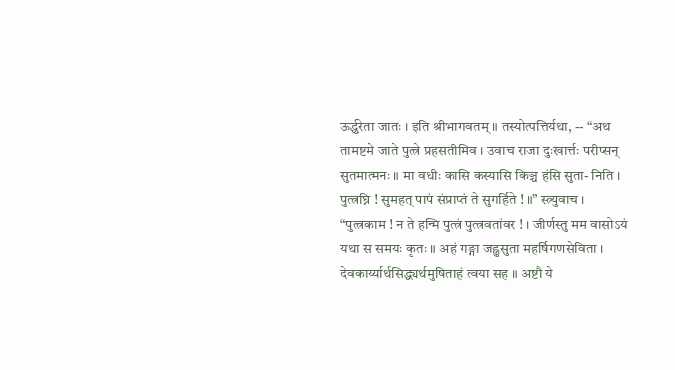ऊर्द्ध्वरेता जातः । इति श्रीभागवतम् ॥ तस्योत्पत्तिर्यथा, -- “अथ तामष्टमे जाते पुत्त्रे प्रहसतीमिव । उवाच राजा दुःखार्त्तः परीप्सन् सुतमात्मनः ॥ मा वधीः कासि कस्यासि किञ्च हंसि सुता- निति । पुत्त्रघ्नि ! सुमहत् पापं संप्राप्तं ते सुगर्हिते ! ॥” स्त्र्युवाच । “पुत्त्रकाम ! न ते हन्मि पुत्त्रं पुत्त्रवतांवर ! । जीर्णस्तु मम वासोऽयं यथा स समयः कृतः ॥ अहं गङ्गा जह्नुसुता महर्षिगणसेविता । देवकार्य्यार्थसिद्ध्यर्थमुषिताहं त्वया सह ॥ अष्टौ ये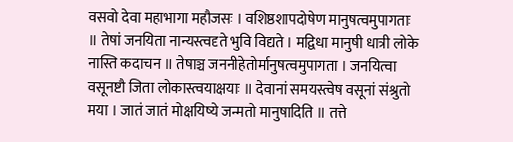वसवो देवा महाभागा महौजसः । वशिष्ठशापदोषेण मानुषत्वमुपागताः ॥ तेषां जनयिता नान्यस्त्वदृते भुवि विद्यते । मद्विधा मानुषी धात्री लोके नास्ति कदाचन ॥ तेषाञ्च जननीहेतोर्मानुषत्वमुपागता । जनयित्वा वसूनष्टौ जिता लोकास्त्वयाक्षयाः ॥ देवानां समयस्त्वेष वसूनां संश्रुतो मया । जातं जातं मोक्षयिष्ये जन्मतो मानुषादिति ॥ तत्ते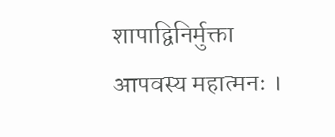शापाद्विनिर्मुक्ता आपवस्य महात्मनः ।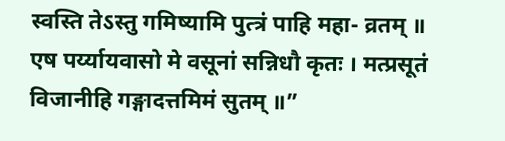स्वस्ति तेऽस्तु गमिष्यामि पुत्त्रं पाहि महा- व्रतम् ॥ एष पर्य्यायवासो मे वसूनां सन्निधौ कृतः । मत्प्रसूतं विजानीहि गङ्गादत्तमिमं सुतम् ॥”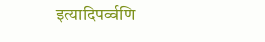इत्यादिपर्व्वणि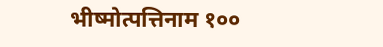भीष्मोत्पत्तिनाम १००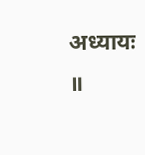अध्यायः ॥